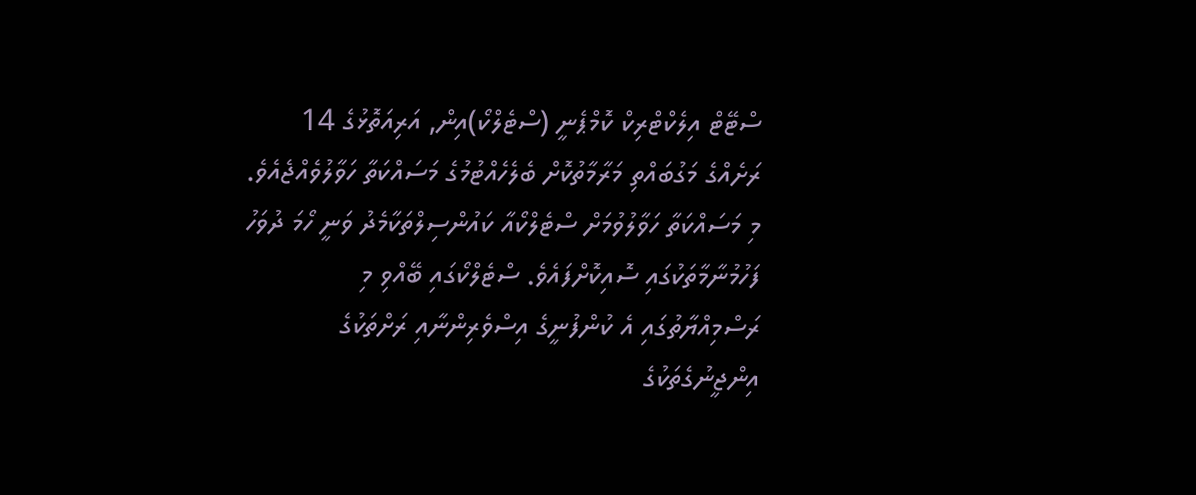ސްޓޭޓް އިލެކްޓްރިކް ކޮމްޕެނީ (ސްޓެލްކޯ)އިން, އަރިއަތޮޅުގެ 14 ރަށެއްގެ މަގުބައްތި މަރާމާތުކޮށް ބެލެހެއްޓުމުގެ މަސައްކަތާ ހަވާލުވެއްޖެއެވެ.
މި މަސައްކަތާ ހަވާލުވުމަށް ސްޓެލްކޯއާ ކައުންސިލްތަކާމެދު ވަނީ ހޯމަ ދުވަހު ފަހުމުނާމާތަކުގައި ސޮއިކޮށްފައެވެ. ސްޓެލްކޯގައި ބޭއްވި މި ރަސްމިއްޔާތުގައި އެ ކުންފުނީގެ އިސްވެރިންނާއި ރަށްތަކުގެ އިންޖީނުގެތަކުގެ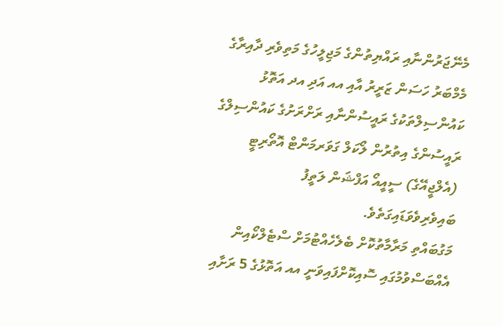މެނޭޖަރުންނާއި ރައްޔިތުންގެ މަޖިލީހުގެ މަތިވެރި ދާއިރާގެ މެމްބަރު ހަސަން ޒަރީރު އާއި އއ އަދި އދ އަތޮޅު ކައުންސިލްތަކުގެ ރައީސުންނާއި ރަށްރަށުގެ ކައުންސިލްގެ ރައީސުންގެ އިތުރުން ލޯކަލް ގަވަރމަންޓް އޮތޯރިޓީ (އެލްޖީއޭގެ) ސީއީއޯ އަފްޝަން ލަތީފު ބައިވެރިވެވަޑައިގަތެވެ.
މަގުބައްތި މަރާމާތުކޮށް ބެލެހެއްޓުމަށް ސްޓެލްކޯއިން އެއްބަސްވުމުގައި ސޮއިކޮށްފައިވަނީ އއ އަތޮޅުގެ 5 ރަށާއި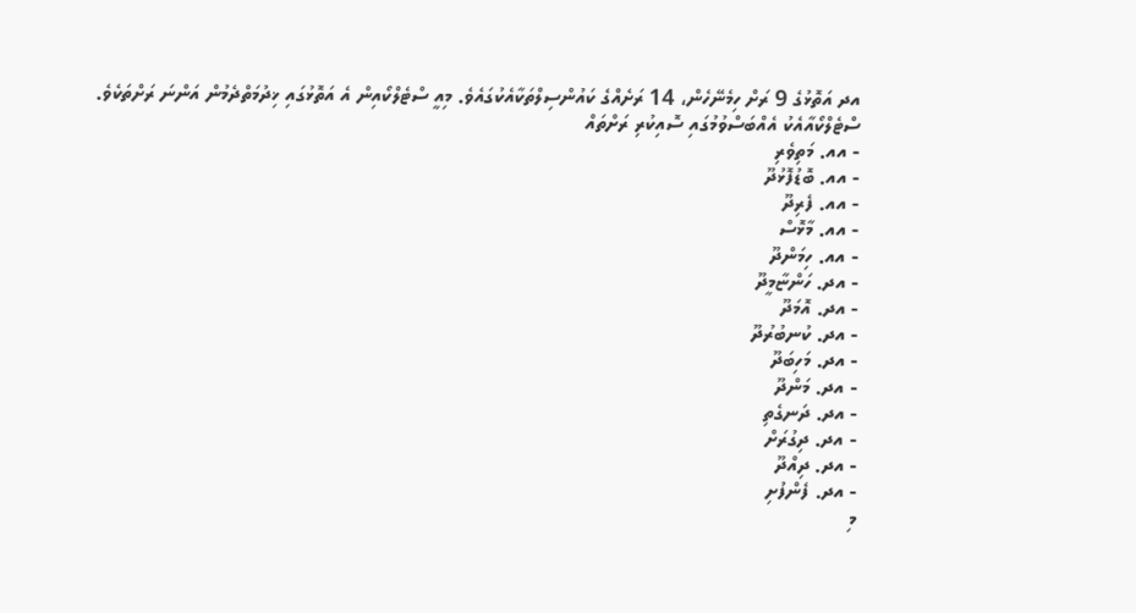އދ އަތޮޅުގެ 9 ރަށް ހިމެނޭހެން، 14 ރަށެއްގެ ކައުންސިލްތަކާއެކުގައެވެ. މިއީ ސްޓެލްކޯއިން އެ އަތޮޅުގައި ޚިދުމަތްދެމުން އަންނަ ރަށްތަކެވެ.
ސްޓެލްކޯއާއެކު އެއްބަސްވުމުގައި ސޮއިކުރި ރަށްތައް
- އއ. މަތިވެރި
- އއ. ބޮޑުފޮޅުދޫ
- އއ. ފެރިދޫ
- އއ. މާޅޮސް
- އއ. ހިމަންދޫ
- އދ. ހަންޏާމީދޫ
- އދ. އޮމަދޫ
- އދ. ކުނބުރުދޫ
- އދ. މަހިބަދޫ
- އދ. މަންދޫ
- އދ. ދަނގެތި
- އދ. ދިގުރަށް
- އދ. ދިއްދޫ
- އދ. ފެންފުށި
މި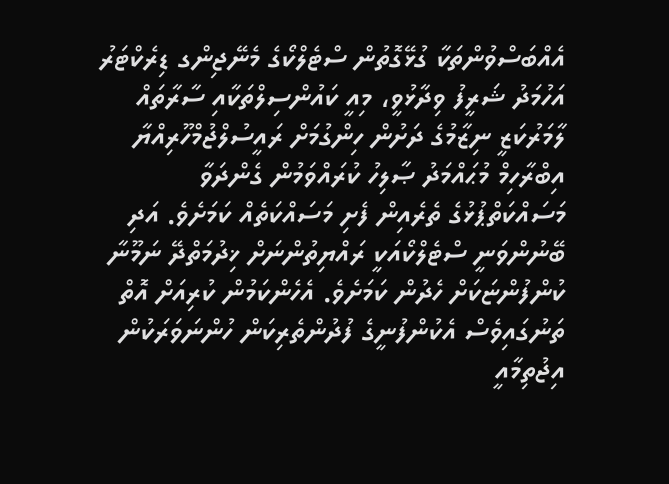އެއްބަސްވުންތަކާ ގުޅޭގޮތުން ސްޓެލްކޯގެ މެނޭޖިންގ ޑިރެކްޓަރު އަހުމަދު ޝަރީފު ވިދާޅުވީ، މިއީ ކައުންސިލްތަކާއި ސާރާތައް ލާމަރުކަޒީ ނިޒާމުގެ ދަށުން ހިންގުމަށް ރައީސުލްޖުމްހޫރިއްޔާ އިބްރާހިމް މުޙައްމަދު ޞާލިހު ކުރައްވަމުން ގެންދަވާ މަސައްކަތްޕުޅުގެ ތެރެއިން ފެށި މަސައްކަތެއް ކަމަށެވެ. އަދި ބޭނުންވަނީ ސްޓެލްކޯއަކީ ރައްޔިތުންނަށް ޚިދުމަތްދޭ ނަމޫނާ ކުންފުންޏަކަށް ހެދުން ކަމަށެވެ. އެހެންކަމުން ކުރިއަށް އޮތް ތަނުގައިވެސް އެކުންފުނީގެ ފުދުންތެރިކަން ހުންނަވަރަކުން އިޖުތިމާއީ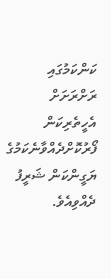ކަންކަމުގައި ރަށްރަށަށް އެހީތެރިކަން ފޯރުކޮށްދެއްވާނެކަމުގެ ޔަގީންކަން ޝަރީފު ދެއްވިއެވެ.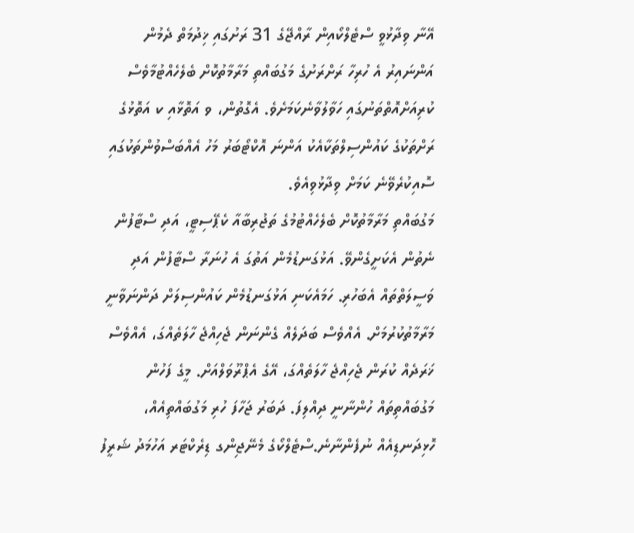އޭނާ ވިދާޅުވީ ސްޓެލްކޯއިން ރާއްޖޭގެ 31 ރަށުގައި ޚިދުމަތް ދެމުން އަންނައިރު އެ ހުރިހާ ރަށްރަށުގެ މަގުބައްތި މަރާމާތުކޮށް ބެލެހެއްޓުމާވެސް ކުރިއަށްއޮތްތަނުގައި ހަވާލުވާނެކަމަށެވެ. އެގޮތުން، ވ އަތޮޅާއި ކ އަތޮޅުގެ ރަށްތަކުގެ ކައުންސިލްތަކާއެކު އަންނަ އޮކްޓޯބަރު މަހު އެއްބަސްވުންތަކުގައި ސޮއިކުރެވޭނެ ކަމަށް ވިދާޅުވިއެވެ.
މަގުބައްތި މަރާމާތުކޮށް ބެލެހެއްޓުމުގެ ތަޖުރިބާއާ ކެޕޭސިޓީ، އަދި ސްޓާފުން ނެތުން އެކަށީގެންވޭ. އަޅުގަނޑުމެން އަތުގަ އެ ހުނަރާ ސްޓާފުން އަދި ވަސީލަތްތައް އެބަހުރި. ހަމައެކަނި އަޅުގަނޑުމެން ކައުންސިލަށް ދަންނަވާނީ މަރާމާތުކުރުމަށް. އެއްވެސް ބަދަލެއް ގެންނަން ޖެހިއްޖެ ހާލަތެއްގަ، އެއްވެސް ޚަރަދެއް ކުރަން ޖެހިއްޖެ ހާލަތެއްގަ، އޭގެ އެޕްރޫވަލްއަށް. މީގެ ފަހުން މަގުބައްތިތައް ހުންނާނީ ދިއްލިފަ. ދަބަރު ޖަހާފަ ހުރި މަގުބައްތިއެއް، ހޮޅިދަނޑިއެއް ނުފެންނާނެ.ސްޓެލްކޯގެ މެނޭޖިންގ ޑިރެކްޓަރ އަހުމަދު ޝަރީފު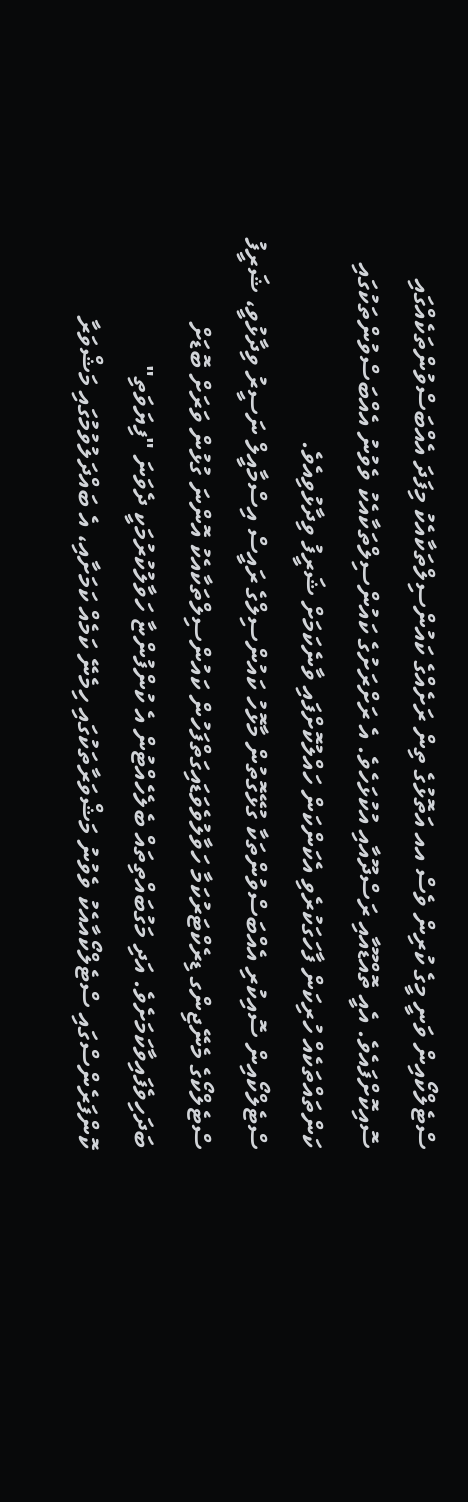ސްޓެލްކޯއިން ވަނީ މީގެ ކުރިން ވެސް އއ އަތޮޅުގެ ތިން ރަށެއްގެ ކައުންސިލްތަކާއެކު މިފަދަ އެއްބަސްވުންތަކެއްގައި ސޮއިކޮށްފައެވެ. އެއީ ތޮއްޑޫއާއި ރަސްދޫއާއި އުކުޅަހެވެ. އެ ރަށްރަށުގެ ކައުންސިލްތަކާއެކު ވެވުނު އެއްބަސްވުންތަކުގައި ކަންތައްތަކެއް ހުރިކަން ފާހަގަކުރެވި އެކަންކަން ހައްލުކޮށްފައި ވާނެކަމަށް ޝަރީފު ވިދާޅުވިއެވެ.
ސްޓެލްކޯއިން ސޮއިކުރި އެއްބަސްވުންތަކާ ގުޅޭގޮތުން މާޅޮހު ކައުންސިލްގެ ރައީސް އިސްމާއީލް ނަސީރު ވިދާޅުވީ، ޝަރީފު ސްޓެލްކޯގެ މެނޭޖިންގ ޑިރެކްޓަރުކަމާ ހަވާލުވެވަޑައިގަތްފަހުން ކައުންސިލްތަކާއެކު އޮންނަ ގުޅުން ވަރަށް ބޮޑަށް ބަދަހިވެފައިވާކަމަށެވެ. އަދި މަގުބައްތިތައް ބެލެހެއްޓުން އެ ކުންފުންޏާ ހަވާލުކުރުމަކީ ދެވަނަ "ފިޔަވަތި" ކޮންފަރެންސްގައި ސްޓެލްކޯއާއެކު ވެވުނު މަޝްވަރާތަކުގައި ހިމެނޭ ކަމެއް ކަމަށާއި، އެ ބައްދަލުވުމުގައި މަޝްވަރާ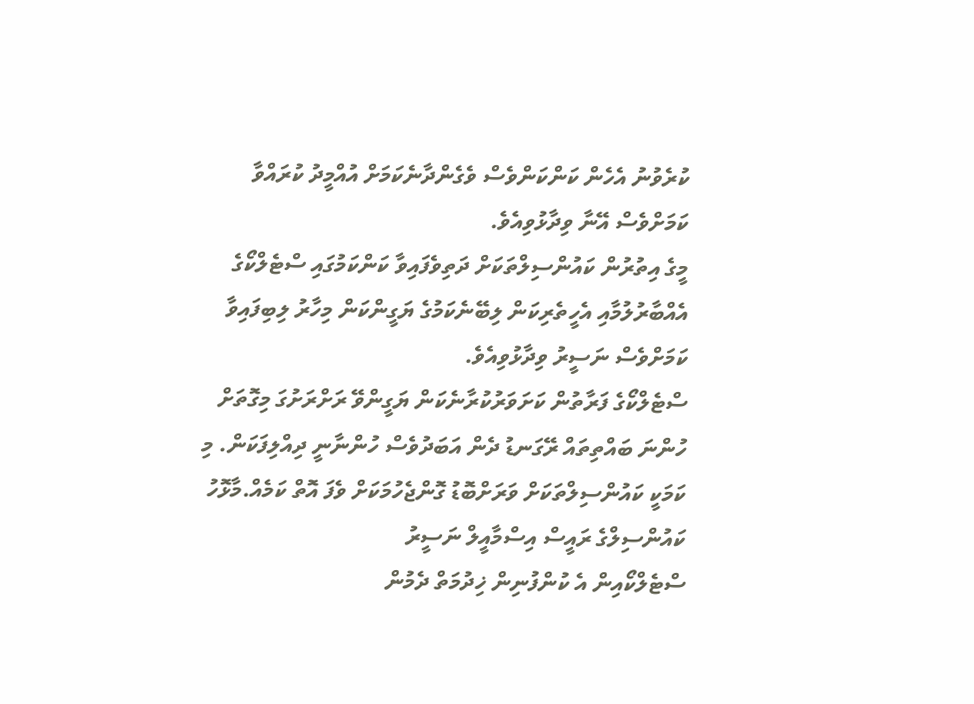ކުރެވުނު އެހެން ކަންކަންވެސް ވެގެންދާނެކަމަށް އުއްމީދު ކުރައްވާ ކަމަށްވެސް އޭނާ ވިދާޅުވިއެވެ.
މީގެ އިތުރުން ކައުންސިލްތަކަށް ދަތިވެފައިވާ ކަންކަމުގައި ސްޓެލްކޯގެ އެއްބާރުލުމާއި އެހީތެރިކަން ލިބޭނެކަމުގެ ޔަގީންކަން މިހާރު ލިބިފައިވާ ކަމަށްވެސް ނަސީރު ވިދާޅުވިއެވެ.
ސްޓެލްކޯގެ ފަރާތުން ކަށަވަރުކުރާނެކަން ޔަގީންވޭ ރަށްރަށުގަ މިގޮތަށް ހުންނަ ބައްތިތައް ރޭގަނޑު ދެން އަބަދުވެސް ހުންނާނީ ދިއްލިފަކަން. މި ކަމަކީ ކައުންސިލްތަކަށް ވަރަށްބޮޑު ގޮންޖެހުމަކަށް ވެފަ އޮތް ކަމެއް.މާޅޮހު ކައުންސިލްގެ ރައީސް އިސްމާއީލް ނަސީރު
ސްޓެލްކޯއިން އެ ކުންފުނިން ޚިދުމަތް ދެމުން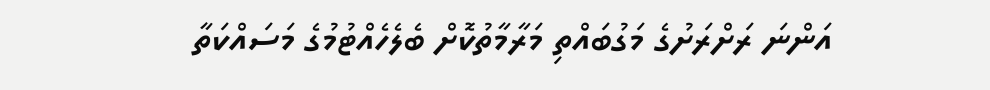އަންނަ ރަށްރަށުގެ މަގުބައްތި މަރާމާތުކޮށް ބެލެހެއްޓުމުގެ މަސައްކަތާ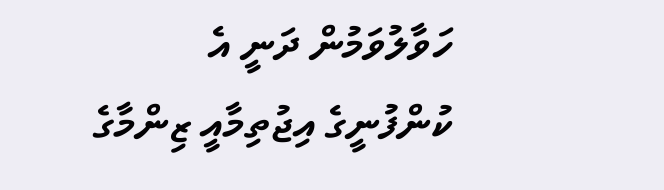ހަވާލުވަމުން ދަނީ އެ ކުންފުނީގެ އިޖުތިމާއީ ޒިންމާގެ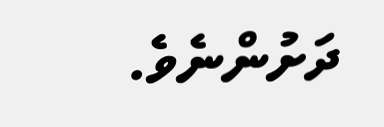ދަށުންނެވެ.